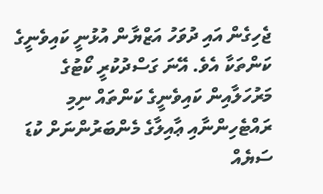ޖެހިގެން އައި ދުވަހު އަޒްޔާން އުޅުނީ ކައިވެނީގެ ކަންތަކާ އެވެ. އޭނަ ގަސްދުކުރީ ކޯޓުގެ މަރުހަލާއިން ކައިވެނީގެ ކަންތައް ނިމި ރައްޓެހިންނާއި ޢާއިލާގެ މެންބަރުންނަށް ކުޑަ ސަޔެއް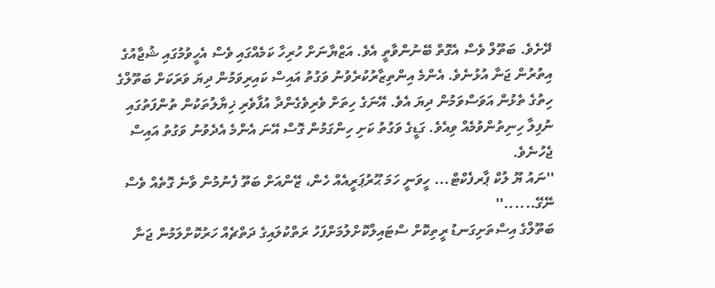ދޭށެވެ. ބަތޫލް ވެސް އެގޮތް ބޭނުންވާތީ އެވެ. އަޒްޔާނަށް ހުރިހާ ކަމެއްގައި ވެސް އެހީވުމުގައި ޝުޖާއުގެ އިތުރުން ޖަނާ އުޅުނެވެ. އެންމެ އިންތިޒާރުކުރެވުނު ވަގުތު އައިސް ކައިރިވަމުން ދިޔަ ވަރަކަށް ބަތޫލްގެ ހިތުގެ ތެޅުން އަވަސްވަމުން ދިޔަ އެވެ. އޭނަގެ ހިތަށް ވެރިވެގެންދާ އުފާވެރި ޚިޔާލުތަކުން ތުންފަތުގައި ނުފިލާ ހިނިތުންވުމެއް ވިއެވެ. ގަޑީގެ ވަގުތު ކަށި ހިންގަމުން ގޮސް އޭނަ އެންމެ އެދެވުނު ވަގުތު އައިސް ޖެހުނެވެ.
''ނައު ޔޫ ލުކް ޕާރފެކްޓް... ހީވަނީ ހަމަ ޙޫރުޕަރީއެއް ހެން، ޒޭންއަށް ބަތޫ ފެނުމުން ވާނެ ގޮތެއް ވެސް ނޭގޭ......''
ބަތޫލްގެ އިސްތަށިގަނޑު ރީތިކޮށް ސްޓައިލްކޮށްލުމަށްފަހު ރަތްކުލައިގެ ދަތްޗެއް ހަރުކޮށްލަމުން ޖަނާ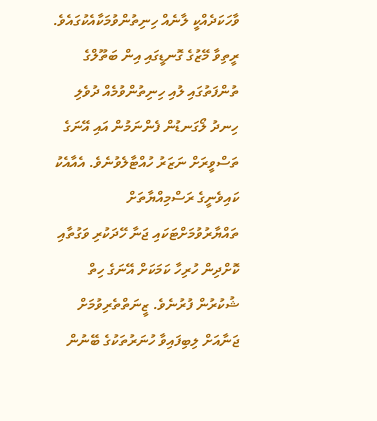ވާހަކަދެއްކީ ލާނެއް ހިނިތުންވުމަކާއެކުގައެވެ. ރީތިވާ މޭޒުގެ ގޮނޑީގައި އިން ބަތޫލްގެ ތުންފަތުގައި ލުއި ހިނިތުންވުމެއް ދުވެލި ހިނދު ލޯގަނޑުން ފެންނަމުން އައި އޭނަގެ ތަސްވީރަށް ނަޒަރު ހުއްޓާލެވުނެވެ. އެއާއެކު ކައިވެނީގެ ރަސްމިއްޔާތަށް ތައްޔާރުވުމަށްޓަކައި ޖަނާ ހޭދަކުރި ވަގުތާއި ކޮށްދިން ހުރިހާ ކަމަކަށް އޭނަގެ ހިތް ޝުކުރުން ފުރުނެވެ. ޒީނަތްތެރިވުމަށް ޖަނާއަށް ލިބިފައިވާ ހުނަރުތަކުގެ ބޭނުން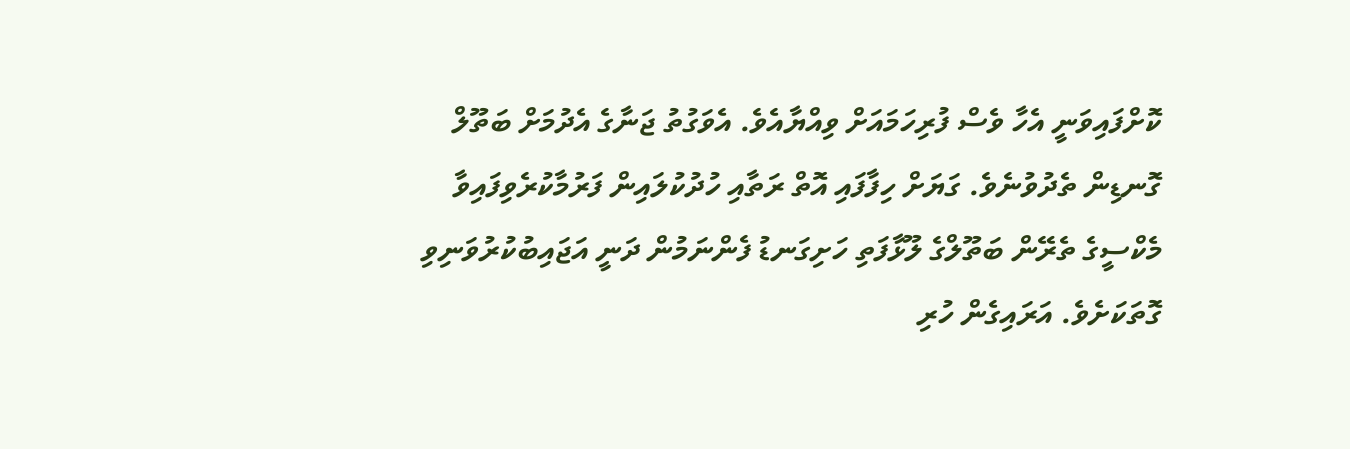ކޮށްފައިވަނީ އެހާ ވެސް ފުރިހަމައަށް ވިއްޔާއެވެ. އެވަގުތު ޖަނާގެ އެދުމަށް ބަތޫލް ގޮނޑިން ތެދުވުނެވެ. ގަޔަށް ހިފާފައި އޮތް ރަތާއި ހުދުކުލައިން ފަރުމާކުރެވިފައިވާ މެކްސީގެ ތެރޭން ބަތޫލްގެ ލޫޅާފަތި ހަށިގަނޑު ފެންނަމުން ދަނީ އަޖައިބުކުރުވަނިވި ގޮތަކަށެވެ. އަރައިގެން ހުރި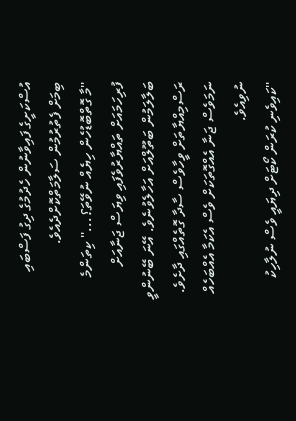އުސްކަށީގެ ފައިވާނުން ހެދުމުގެ ދިގު ފަސްބައި ބިމަށް ފެތުރުމުން ސަލާމަތްކޮށްދެއެވެ.
''މާ ގޮތްބޮޑުހެން ހިޔެއް ނުވޭތަ؟...'' ކިތަންމެ ފުރިހަމައަށް ތައްޔާރުވެފައި ވިޔަސް ޖަނާއަށް ބަލާލަމުން ބަތޫލްއަށް އަހާލެވުނެވެ. އޭނަ ބޭނުންވީ ރަސްމިއްޔާތަށް ވީހާވެސް ސާދާ ގޮތެއްގައި ދާށެވެ. ނަމަވެސް ޖަނާ އެއްގޮތަކަށް ވެސް އެކަމާ އެއްބަހެއް ނުވިއެވެ.
''ކައިވެނި ކުރަން ކޯޓަށް ދިޔައީ ވެސް ނުލާހިކު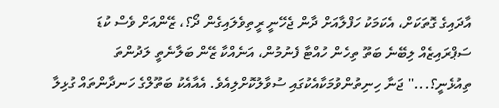އާދައިގެ ގޮތަކަށް، އެކަމަކު ހަފްލާއަށް ދާން ޖެހޭނީ ރީތިވެލައިގެން ދޯ؟، ޒޭންއަށް ވެސް ކުޑަ ސަޕްރައިޒެއް ލިބޭނެ ބަތޫ ތިހެން ހުއްޓާ ފެނުމުން، އަނެއްކާ ޒޭން ބަލާނެތީ ލަދުންތަ ތިއުޅެނީ؟...'' ޖަނާ ހިނިތުންވުމަކާއެކުގައި ސުވާލުކޮށްލިއެވެ. އެއާއެކު ބަތޫލްގެ ހަނދާންތައް ގުޅިލާ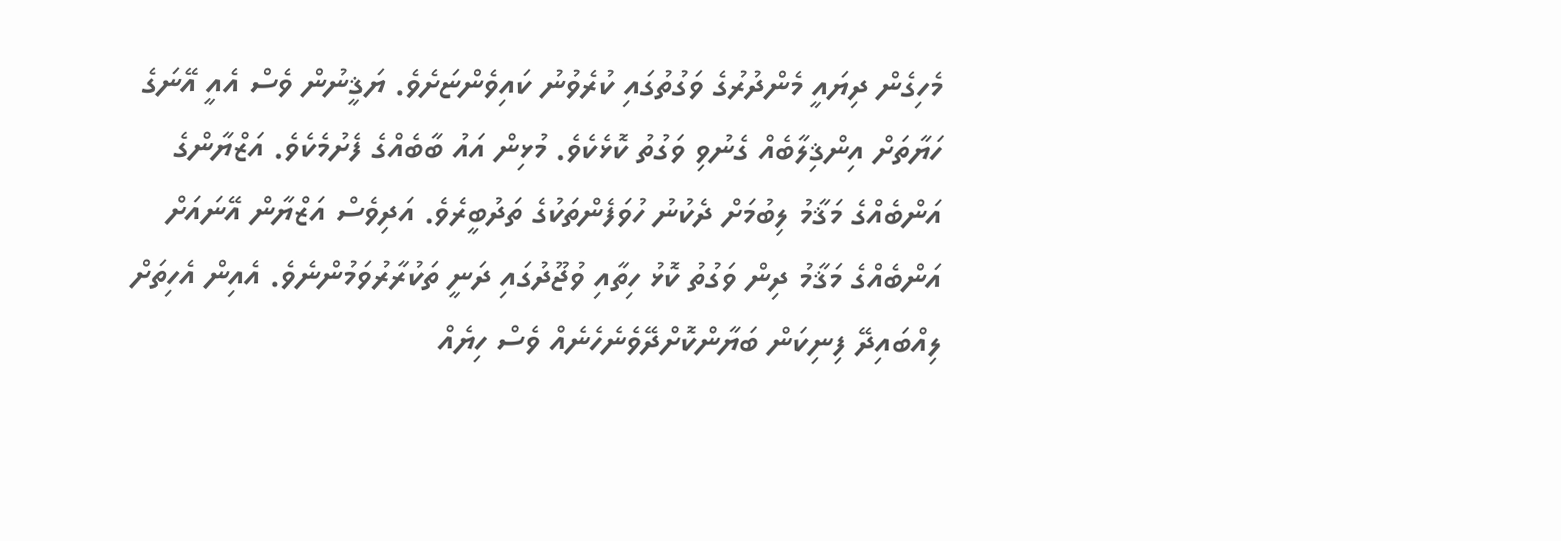މެހިގެން ދިޔައީ މެންދުރުގެ ވަގުތުގައި ކުރެވުނު ކައިވެންޏަށެވެ. ޔަޤީނުން ވެސް އެއީ އޭނަގެ ހަޔާތަށް އިންޤިލާބެއް ގެނުވި ވަގުތު ކޮޅެކެވެ. މުޅިން އައު ބާބެއްގެ ފެށުމެކެވެ. އަޒްޔާންގެ އަންބެއްގެ މަޤާމު ލިބުމަށް ދެކުނު ހުވަފެންތަކުގެ ތަދުބީރެވެ. އަދިވެސް އަޒްޔާން އޭނައަށް އަންބެއްގެ މަޤާމު ދިން ވަގުތު ކޮޅު ހިތާއި ވުޖޫދުގައި ދަނީ ތަކުރާރުވަމުންނެވެ. އެއިން އެހިތަށް ލިއްބައިދޭ ފިނިކަން ބަޔާންކޮށްދޭވެނެހެނެއް ވެސް ހިޔެއް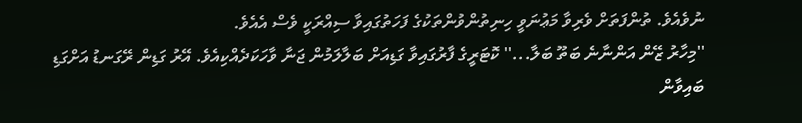ނުވެއެވެ. ތުންފަތަށް ވެރިވާ މަޢުނަވީ ހިނިތުންވުންތަކުގެ ފަހަތުގައިވާ ސިއްރަކީ ވެސް އެއެވެ.
''މިހާރު ޒޭން އަންނާނެ ބަތޫ ބަލާ...'' ކޮޓަރީގެ ފާރުގައިވާ ގަޑިއަށް ބަލާލަމުން ޖަނާ ވާހަކަދެއްކިއެވެ. އޭރު ގަޑިން ރޭގަނޑު އަށްގަޑި ބައިވާން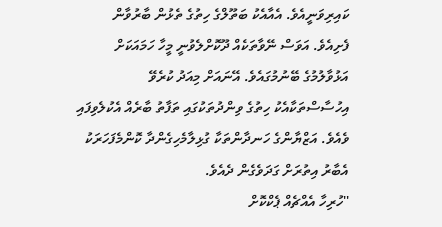ކައިރިވަނީއެވެ. އެއާއެކު ބަތޫލްގެ ހިތުގެ ތެޅުން ބާރުވާން ފެށިއެވެ. އަވަސް ނޭވާތަކެއް ދޫކޮށްލެވުނީ މީހާ ހަމައަކަށް އަޅުވާލުމުގެ ބޭނުމުގައެވެ. އޭނައަށް މިއަދު ކުރެވޭ އިހުސާސްތަކާއެކު ހިތުގެ ވިންދުތަކުގައި ތަފާތު ބާރެއް އެކުލެވިފައި ވެއެވެ. އަޒްޔާންގެ ހަނދާންތަކާ ގުޅިލާމެހިގެންދާ ކޮންމެފަހަރަކު އެބާރު އިތުރަށް ގަދަވެގެން ދެއެވެ.
''ހުރިހާ އެއްޗެއް ޕެކްކޮށް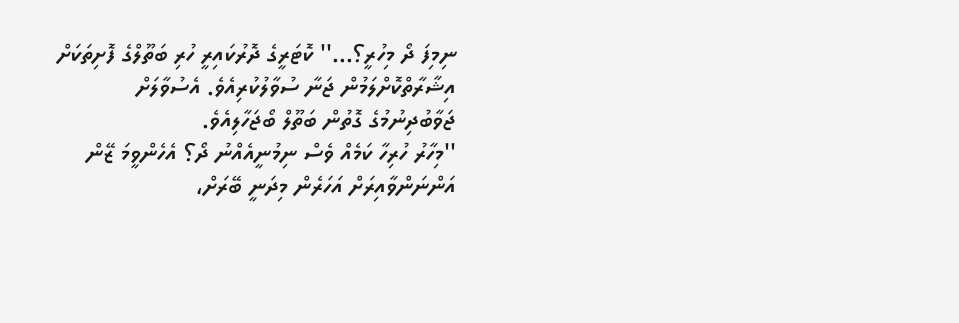ނިމިފަ ދޯ މިހުރީ؟...'' ކޮޓަރީގެ ދޮރުކައިރީ ހުރި ބަތޫލްގެ ފޮށިތަކަށް އިޝާރާތްކޮށްލަމުން ޖަނާ ސުވާލުކުރިއެވެ. އެސުވާލަށް ޖަވާބުދިނުމުގެ ގޮތުން ބަތޫލް ބޯޖަހާލިއެވެ.
''މިހާރު ހުރިހާ ކަމެއް ވެސް ނިމުނީއެއްނު ދޯ؟ އެހެންވީމަ ޒޭން އަންނަންވާއިރަށް އަހަރެން މިދަނީ ބޭރަށް،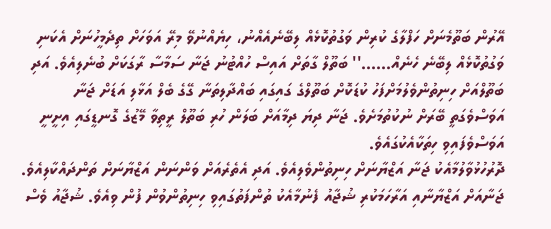އޭރުން ބަތޫމެނަށް ހަފްލާގެ ކުރިން ވަގުތުކޮޅެއް ލިބޭނެއެއްނު، ހިޔެއްނުވޭ މިރޭ އަވަހަށް ތިދެމީހުނަށް އެކަނި ވަގުތުކޮޅެއް ލިބޭނެ ހެނެއް......'' ބަތޫލް ގާތަށް އައިސް ހުއްޓުނު ޖަނާ ސަމާސާ ރާގަކަށް ބުނެލިއެވެ. އަދި ބަތޫލްއަށް ހިނިތުންވެލުމަށްފަހު ކުޑަކޮށް ބަތޫލްގެ ގައިގައި ބައްދާލިތަނާ ގޭގެ ބެލް އަޅާލި އަޑަށް ޖަނާ އަވަސްވެގަތީ ބޭރަށް ނުކުތުމަށެވެ. ޖަނާ ދިޔަ ދިމާއަށް ބަލަން ހުރި ބަތޫލް ރީތިވާ މޭޒުގެ ގޮނޑީގައި އިށީނީ އަވަސްވެފައިވި ހިތަކާއެކުގައެވެ.
ދޮރުހުޅުވާލުމާއެކު ޖަނާ އަޒްޔާނަށް ހިނިތުންވެލިއެވެ. އަދި އެތެރެއަށް ވަންނަން އަޒްޔާނަށް ތަންދައްކާލިއެވެ. ޖަނާއަށް އަޒްޔާނާއި އަރާހަމަކުރި ޝުޖާއު ފެނުމާއެކު ތުންފަތުގައިވި ހިނިތުންވުން ފުން ވިއެވެ. ޝުޖާއު ވެސް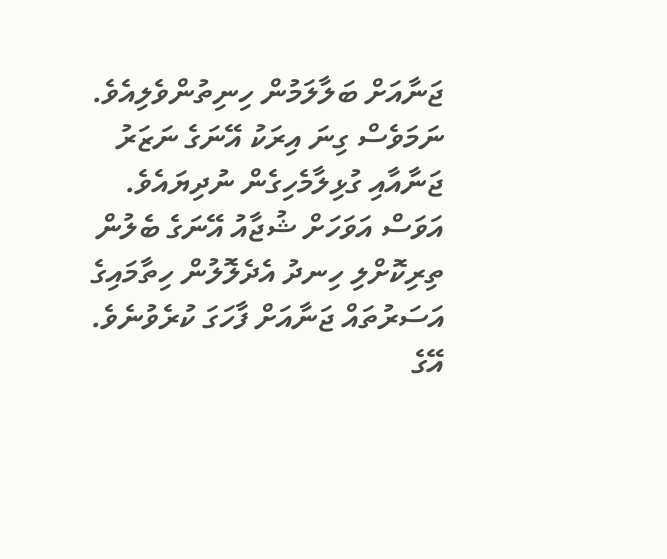ޖަނާއަށް ބަލާލަމުން ހިނިތުންވެލިއެވެ. ނަމަވެސް ގިނަ އިރަކު އޭނަގެ ނަޒަރު ޖަނާއާއި ގުޅިލާމެހިގެން ނުދިޔައެވެ. އަވަސް އަވަހަށް ޝުޖާއު އޭނަގެ ބެލުން ތިރިކޮށްލި ހިނދު އެދެލޮލުން ހިތާމައިގެ އަސަރުތައް ޖަނާއަށް ފާހަގަ ކުރެވުނެވެ. އޭގެ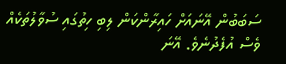ސަބަބުން އޭނައަށް ހައިރާންކަން ލިބި ހިތުގައި ސުވާލުތަކެއް ވެސް އުފެދުނެވެ. އޭނަ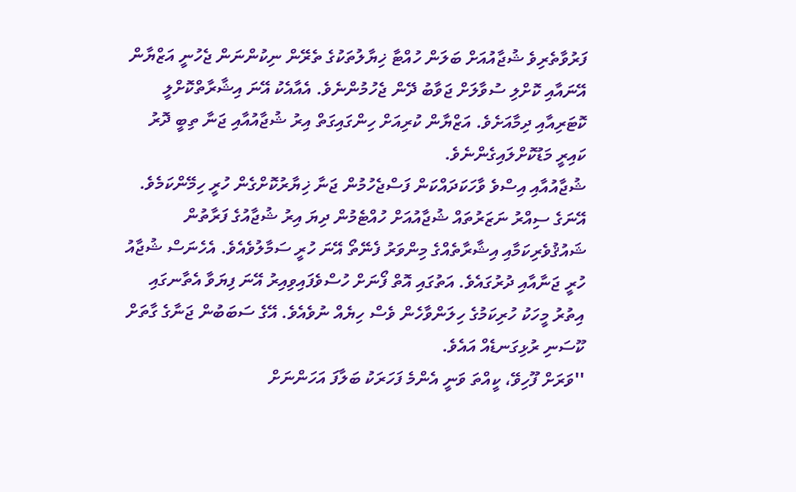ފަރުވާތެރިވެ ޝުޖާއުއަށް ބަލަން ހުއްޓާ ޚިޔާލުތަކުގެ ތެރޭން ނިކުންނަން ޖެހުނީ އަޒްޔާން އޭނައާއި ކޮށްލި ސުވާލަށް ޖަވާބު ދޭން ޖެހުމުންނެވެ. އެއާއެކު އޭނަ އިޝާރާތްކޮށްލީ ކޮޓަރިއާއި ދިމާއަށެވެ. އަޒްޔާން ކުރިއަށް ހިންގައިގަތް އިރު ޝުޖާއުއާއި ޖަނާ ތިބީ ދޮރު ކައިރީ މަޑުކޮށްލައިގެންނެވެ.
ޝުޖާއުއާއި އިސްވެ ވާހަކަދައްކަން ފަސްޖެހުމުން ޖަނާ ޚިޔާރުކޮށްގެން ހުރީ ހިމޭންކަމެވެ. އޭނަގެ ސިއްރު ނަޒަރުތައް ޝުޖާއުއަށް ހުއްޓެމުން ދިޔަ އިރު ޝުޖާއުގެ ފަރާތުން ޝައުޤުވެރިކަމާއި އިޝާރާތެއްގެ މިންވަރު ފެނޭތޯ އޭނަ ހުރީ ސަމާލުވެއެވެ. އެހެނަސް ޝުޖާއު ހުރީ ޖަނާއާއި ދުރުގައެވެ. އަތުގައި އޮތް ފޯނަށް ހުސްވެފައިވިއިރު އޭނަ ފިޔަވާ އެތާނގައި އިތުރު މީހަކު ހުރިކަމުގެ ހިލަންވާހެން ވެސް ހިޔެއް ނުވެއެވެ. އޭގެ ސަބަބުން ޖަނާގެ ގާތަށް ކޫސަނި ރުޅިގަނޑެއް އައެވެ.
''ވަރަށް ފޫހިވޭ، ކީއްތަ ވަނީ އެންމެ ފަހަރަކު ބަލާފަ އަހަންނަށް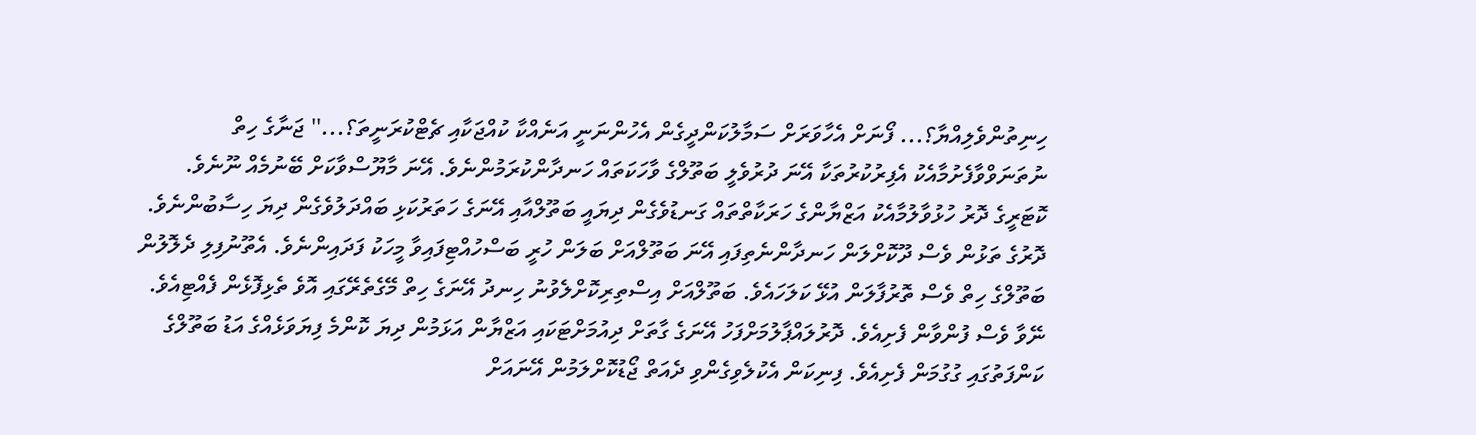ހިނިތުންވެލިއްޔާ؟... ފޯނަށް އެހާވަރަށް ސަމާލުކަންދީގެން އެހުންނަނީ އަނެއްކާ ކުއްޖަކާއި ޗެޓްކުރަނީތަ؟...'' ޖަނާގެ ހިތް ނުތަނަވްވާފެށުމާއެކު އެފިރުކުރުތަކާ އޭނަ ދުރުވެލީ ބަތޫލްގެ ވާހަކަތައް ހަނދާންކުރަމުންނެވެ. އޭނަ މާޔޫސްވާކަށް ބޭނުމެއް ނޫނެވެ.
ކޮޓަރީގެ ދޮރު ހުޅުވާލުމާއެކު އަޒްޔާންގެ ހަރަކާތްތައް ގަނޑުވެގެން ދިޔައީ ބަތޫލްއާއި އޭނަގެ ހަތަރުކަޅި ބައްދަލުވެގެން ދިޔަ ހިސާބުންނެވެ. ދޮރުގެ ތަޅުން ވެސް ދޫކޮށްލަން ހަނދާންނެތިފައި އޭނަ ބަތޫލްއަށް ބަލަން ހުރީ ބަސްހުއްޓިފައިވާ މީހަކު ފަދައިންނެވެ. އެތޫނުފިލި ދެލޮލުން ބަތޫލްގެ ހިތް ވެސް ތޮރުފާލަން އުޅޭ ކަލަހައެވެ. ބަތޫލްއަށް އިސްތިރިކޮށްލެވުނު ހިނދު އޭނަގެ ހިތް މޭގެތެރޭގައި އޮވެ ތެޅިފޮޅެން ފެއްޓިއެވެ. ނޭވާ ވެސް ފުންވާން ފެށިއެވެ. ދޮރުލައްޕާލުމަށްފަހު އޭނަގެ ގާތަށް ދިއުމަށްޓަކައި އަޒްޔާން އަޅަމުން ދިޔަ ކޮންމެ ފިޔަވަޅެއްގެ އަޑު ބަތޫލްގެ ކަންފަތުގައި ގުގުމަން ފެށިއެވެ. ފިނިކަން އެކުލެވިގެންވި ދެއަތް ޖޯޑުކޮށްލަމުން އޭނައަށް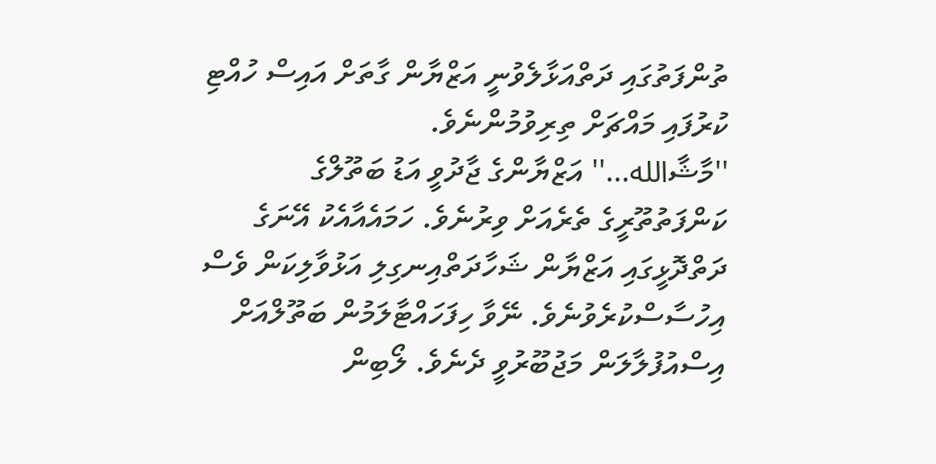ތުންފަތުގައި ދަތްއަޅާލެވުނީ އަޒްޔާން ގާތަށް އައިސް ހުއްޓި ކުރުފައި މައްޗަށް ތިރިވުމުންނެވެ.
''މާޝާالله...'' އަޒްޔާންގެ ޖާދުވީ އަޑު ބަތޫލްގެ ކަންފަތުތޫރީގެ ތެރެއަށް ވިރުނެވެ. ހަމައެއާއެކު އޭނަގެ ދަތްދޮޅީގައި އަޒްޔާން ޝަހާދަތްއިނގިލި އަޅުވާލިކަން ވެސް އިހުސާސްކުރެވުނެވެ. ނޭވާ ހިފަހައްޓާލަމުން ބަތޫލްއަށް އިސްއުފުލާލަން މަޖުބޫރުވީ ދެނެވެ. ލޯބިން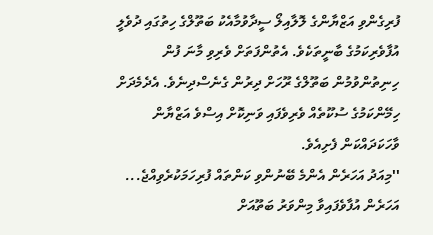ފުރިގެންވި އަޒްޔާންގެ ލޮލާއިލޯ ސީދާވުމާއެކު ބަތޫލްގެ ހިތުގައި ދުވެލީ އުފާވެރިކަމުގެ ބާނީތަކެވެ. އެތުންފަތަށް ވެރިވި މާނަ ފުން ހިނިތުންވުމުން ބަތޫލްގެ ރޫހަށް ދިރުން ގެނެސްދިނެވެ. އެދެމެދަށް ހިމޭންކަމުގެ ސުކޫތެއް ވެރިވެފައި ވަނިކޮށް އިސްވެ އަޒްޔާން ވާހަކަދައްކަން ފެށިއެވެ.
''މިއަދު އަހަރެން އެންމެ ބޭނުންވި ކަންތައް ފުރިހަމަކުރެވިއްޖެ... އަހަރެން އުފާވެފައިވާ މިންވަރު ބަތޫއަށް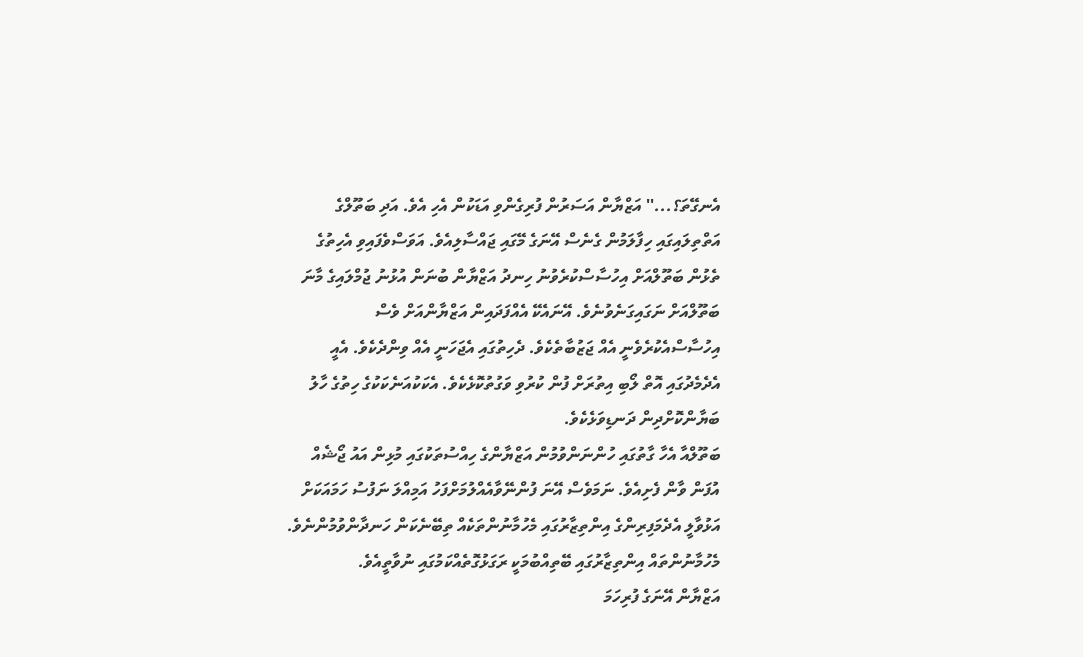އެނގޭތަ؟...'' އަޒްޔާން އަސަރުން ފުރިގެންވި އަޑަކުން އެހި އެވެ. އަދި ބަތޫލްގެ އަތްތިލައިގައި ހިފާލަމުން ގެނެސް އޭނަގެ މޭގައި ޖައްސާލިއެވެ. އަވަސްވެފައިވި އެހިތުގެ ތެޅުން ބަތޫލްއަށް އިހުސާސްކުރެވުނު ހިނދު އަޒްޔާން ބުނަން އުޅުނު ޖުމްލައިގެ މާނަ ބަތޫލްއަށް ނަގައިގަނެވުނެވެ. އޭނައެކޭ އެއްފަދައިން އަޒްޔާންއަށް ވެސް އިހުސާސްއެކުރެވެނީ އެއް ޖަޒުބާތެކެވެ. ދެހިތުގައި އެޖަހަނީ އެއް ވިންދެކެވެ. އެއީ އެދެމެދުގައި އޮތް ލޯބި އިތުރަށް ފުން ކުރުވި ވަގުތުކޮޅެކެވެ. އެކަކުއަނެކަކުގެ ހިތުގެ ހާލު ބަޔާންކޮށްދިން ދަނޑިވަޅެކެވެ.
ބަތޫލްއާ އެހާ ގާތުގައި ހުންނަންވުމުން އަޒްޔާންގެ ހިއްސުތަކުގައި މުޅިން އައު ޖޯޝެއް އުފަން ވާން ފެށިއެވެ. ނަމަވެސް އޭނަ ފުންނޭވާއެއްލުމަށްފަހު އަމިއްލަ ނަފުސު ހަމައަކަށް އަޅުވާލީ އެދެމަފިރިންގެ އިންތިޒާރުގައި މެހުމާނުންތަކެއް ތިބޭނެކަން ހަނދާންވުމުންނެވެ. މެހުމާނުންތައް އިންތިޒާރުގައި ބޭތިއްބުމަކީ ރަގަޅުގޮތެއްކަމުގައި ނުވާތީއެވެ.
އަޒްޔާން އޭނަގެ ފުރިހަމަ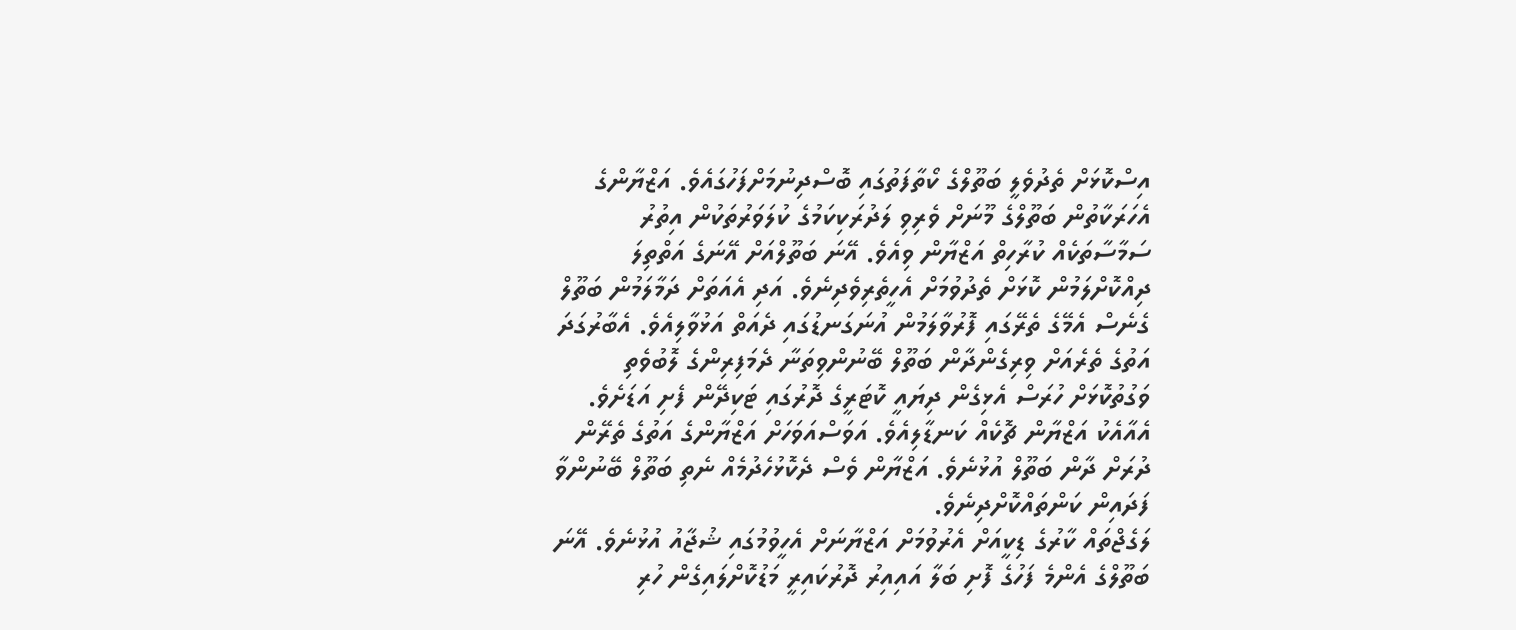އިސްކޮޅަށް ތެދުވެލީ ބަތޫލްގެ ކޯތާފަތުގައި ބޮސްދިނުމަށްފަހުގައެވެ. އަޒްޔާންގެ އެހަރަކާތުން ބަތޫލްގެ މޫނަށް ވެރިވި ލަދުރަކިކަމުގެ ކުލަވަރުތަކުން އިތުރު ސަމާސާތަކެއް ކުރާހިތް އަޒްޔާން ވިއެވެ. އޭނަ ބަތޫލްއަށް އޭނަގެ އަތްތިލަ ދިއްކޮށްލަމުން ކޮޅަށް ތެދުވުމަށް އެހީތެރިވެދިނެވެ. އަދި އެއަތަށް ދަމާލަމުން ބަތޫލް ގެނެސް އެމޭގެ ތެރޭގައި ފޮރުވާލަމުން އުނަގަނޑުގައި ދެއަތް އަޅުވާލިއެވެ. އެބާރުގަދަ އަތުގެ ތެރެއަށް ވިރިގެންދާން ބަތޫލް ބޭނުންވިތަނާ ދެމަފިރިންގެ ލޮބުވެތި ވަގުތުކޮޅަށް ހުރަސް އެޅިގެން ދިޔައީ ކޮޓަރީގެ ދޮރުގައި ޓަކިދޭން ފެށި އަޑަށެވެ. އެއާއެކު އަޒްޔާން ޗޮކެއް ކަނޑާލިއެވެ. އަވަސްއަވަހަށް އަޒްޔާންގެ އަތުގެ ތެރޭން ދުރަށް ދާން ބަތޫލް އުޅުނެވެ. އަޒްޔާން ވެސް ދެކޮޅުހެދުމެއް ނެތި ބަތޫލް ބޭނުންވާ ފަދައިން ކަންތައްކޮށްދިނެވެ.
ލަގެޖްތައް ކާރުގެ ޑިކީއަށް އެރުވުމަށް އަޒްޔާނަށް އެހީވުމުގައި ޝުޖާއު އުޅުނެވެ. އޭނަ ބަތޫލްގެ އެންމެ ފަހުގެ ފޮށި ބަލާ އައިއިރު ދޮރުކައިރީ މަޑުކޮށްލައިގެން ހުރި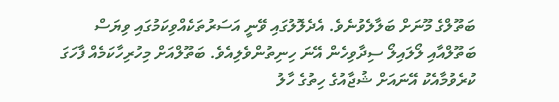ބަތޫލްގެ މޫނަށް ބަލާލެވުނެވެ. އެދެލޮލުގައި ވޭނީ އަސަރުތަކެއްވިކަމުގައި ވިޔަސް ބަތޫލްއާއި ލޯލައިލޯ ސިދާވިހެން އޭނަ ހިނިތުންވެލިއެވެ. ބަތޫލްއަށް މިހުރިހާކަމެއް ފާހަގަ ކުރެވުމާއެކު އޭނައަށް ޝުޖާއުގެ ހިތުގެ ހާލު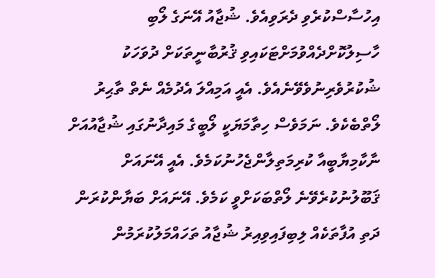އިހުސާސްކުރެވި ދެރަވިއެވެ. ޝުޖާއު އޭނަގެ ލޯބި ހާސިލުކޮށްދެއްވުމަށްޓަކައިވި ޤުރުބާނީތަކަށް ދުވަހަކު ޝުކުރުވެރިނުވެވޭނެއެވެ. އެއީ އަމިއްލަ އެދުމެއް ނެތް ތާޙިރު ލޯތްބެކެވެ. ނަމަވެސް ހިތާމަޔަކީ ލޯބީގެ މައިދާނުގައި ޝުޖާއުއަށް ނާކާމިޔާބީއާ ކުރިމަތިލާންޖެހުނުކަމެވެ. އެއީ އޭނައަށް ޤަބޫލުނުކުރެވޭނެ ލޯތްބަކަށްވީ ކަމެވެ. އޭނައަށް ބަޔާންކުރަން ދަތި އުފާތަކެއް ލިބިފައިވިއިރު ޝުޖާއު ތަހައްމަލުކުރަމުން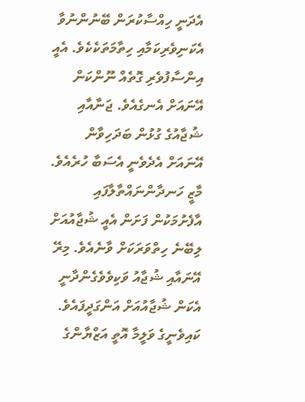އެދަނީ ހިއްސާކުރަން ބޭނުންނުވާ އެކަނިވެރިކަމާއި ހިތާމަތަކެކެވެ. އެއީ އިންސާފުވެރި ގޮތެއް ނޫންކަން އޭނައަށް އެނގެއެވެ. ޖަނާއާއި ޝުޖާއުގެ ގުޅުން ބަދަހިވާން އޭނައަށް އެދެވެނީ އެސަބާ ހުރެއެވެ. މާޒީ ހަނދާންނައްތާލާފައި އާފެށުމަކުން ފަށަން އެއީ ޝުޖާއުއަށް ލިބޭނެ ހިތްވަރަކަށް ވާނެއެވެ. މިރޭ އޭނައާއި ޝުޖާއު ވަކިވެވެގެންދާނީ އެކަން ޝުޖާއުއަށް އަންގަދީފައެވެ.
ކައިވެނީގެ ވަލީމާ އޮތީ އަޒްޔާންގެ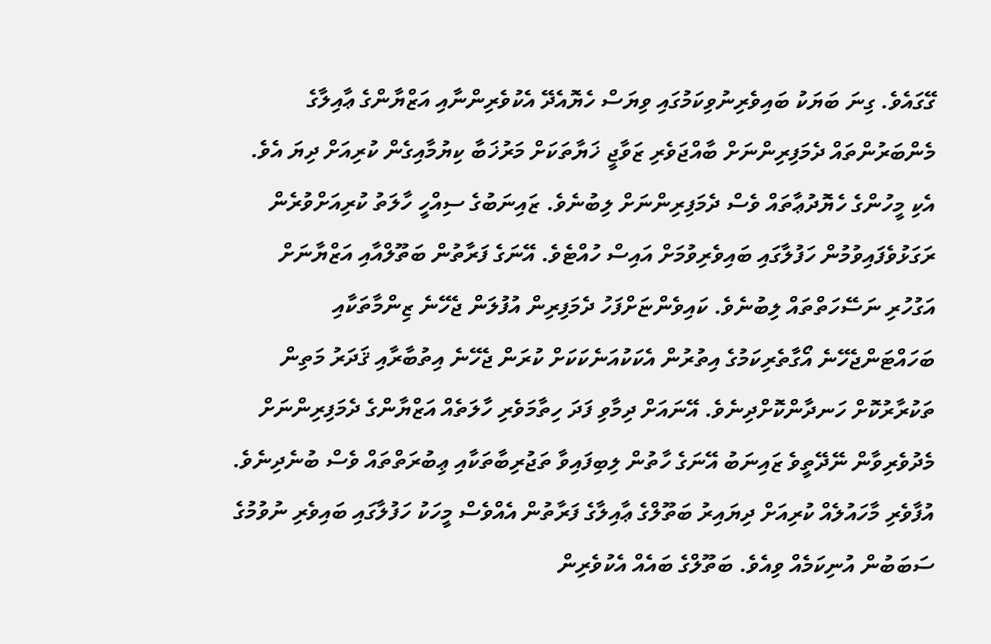ގޭގައެވެ. ގިނަ ބަޔަކު ބައިވެރިނުވިކަމުގައި ވިޔަސް ހެޔޮއެދޭ އެކުވެރިންނާއި އަޒްޔާންގެ ޢާއިލާގެ މެންބަރުންތައް ދެމަފިރިންނަށް ބާއްޖަވެރި ޒަވާޖީ ޚަޔާތަކަށް މަރުޚަބާ ކިޔުމާއިގެން ކުރިއަށް ދިޔަ އެވެ. އެކި މީހުންގެ ހެޔޮދުޢާތައް ވެސް ދެމަފިރިންނަށް ލިބުނެވެ. ޒައިނަބުގެ ސިއްހީ ހާލަތު ކުރިއަށްވުރެން ރަގަޅުވެފައިވުމުން ހަފުލާގައި ބައިވެރިވުމަށް އައިސް ހުއްޓެވެ. އޭނަގެ ފަރާތުން ބަތޫލްއާއި އަޒްޔާނަށް އަގުހުރި ނަސޭހަތްތައް ލިބުނެވެ. ކައިވެންޏަށްފަހު ދެމަފިރިން އުފުލަން ޖެހޭނެ ޒިންމާތަކާއި ބަހައްޓަންޖެހޭނެ އޯގާތެރިކަމުގެ އިތުރުން އެކަކުއަނެކަކަށް ކުރަން ޖެހޭނެ އިތުބާރާއި ޤަދަރު މަތިން ތަކުރާރުކޮށް ހަނދާންކޮށްދިނެވެ. އޭނައަށް ދިމާވި ފަދަ ހިތާމަވެރި ހާލަތެއް އަޒްޔާންގެ ދެމަފިރިންނަށް މެދުވެރިވާން ނޭދޭތީވެ ޒައިނަބު އޭނަގެ ހާތުން ލިބިފައިވާ ތަޖުރިބާތަކާއި ޢިބުރަތްތައް ވެސް ބުނެދިނެވެ.
އުފާވެރި މާހައުލެއް ކުރިއަށް ދިޔައިރު ބަތޫލްގެ ޢާއިލާގެ ފަރާތުން އެއްވެސް މީހަކު ހަފުލާގައި ބައިވެރި ނުވުމުގެ ސަބަބުން އުނިކަމެއް ވިއެވެ. ބަތޫލްގެ ބައެއް އެކުވެރިން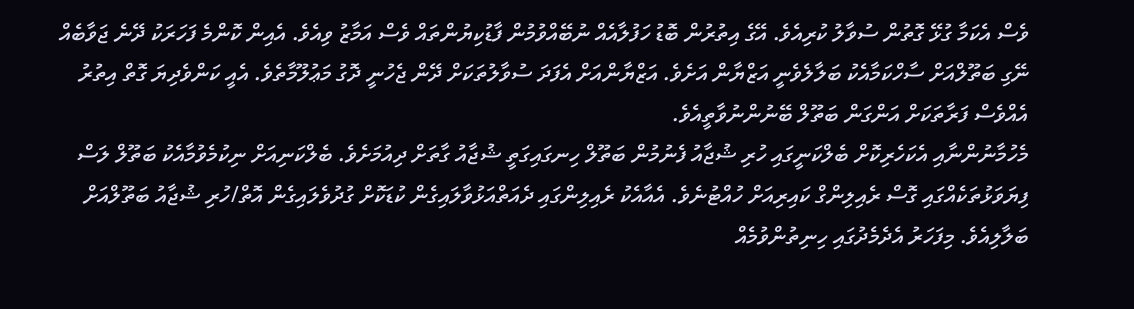ވެސް އެކަމާ ގުޅޭ ގޮތުން ސުވާލު ކުރިއެވެ. އޭގެ އިތުރުން ބޮޑު ހަފުލާއެއް ނުބޭއްވުމުން ފާޑުކިޔުންތައް ވެސް އަމާޒު ވިއެވެ. އެއިން ކޮންމެ ފަހަރަކު ދޭނެ ޖަވާބެއް ނޭގި ބަތޫލްއަށް ސާހްކަމާއެކު ބަލާލެވެނީ އަޒްޔާން އަށެވެ. އަޒްޔާންއަށް އެފަދަ ސުވާލުތަކަށް ދޭން ޖެހުނީ ދޮގު މަޢުލޫމާތެވެ. އެއީ ކަންވެދިޔަ ގޮތް އިތުރު އެއްވެސް ފަރާތަކަށް އަންގަން ބަތޫލް ބޭނުންނުވާތީއެވެ.
މެހުމާނުންނާއި އެކަހެރިކޮށް ބެލްކަނީގައި ހުރި ޝުޖާއު ފެނުމުން ބަތޫލް ހިނގައިގަތީ ޝުޖާއު ގާތަށް ދިއުމަށެވެ. ބެލްކަނިއަށް ނިކުމެވުމާއެކު ބަތޫލް ލަސް ފިޔަވަޅުތަކެއްގައި ގޮސް ރެއިލިންގް ކައިރިއަށް ހުއްޓުނެވެ. އެއާއެކު ރެއިލިންގައި ދެއަތްއަޅުވާލައިގެން ކުޑަކޮށް ގުދުވެލައިގެން އޮތް/ހުރި ޝުޖާއު ބަތޫލްއަށް ބަލާލިއެވެ. މިފަހަރު އެދެމެދުގައި ހިނިތުންވުމެއް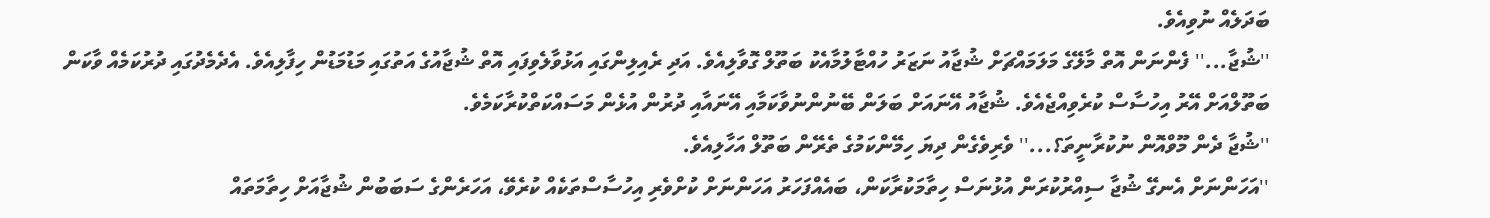ބަދަލެއް ނުވިއެވެ.
''ޝުޖާ...'' ފެންނަން އޮތް މާލޭގެ މަލަމައްޗަށް ޝުޖާއު ނަޒަރު ހުއްޓާލުމާއެކު ބަތޫލް ގޮވާލިއެވެ. އަދި ރެއިލިންގައި އަޅުވާލެވިފައި އޮތް ޝުޖާއުގެ އަތުގައި މަޑުމަޑުން ހިފާލިއެވެ. އެދެމެދުގައި ދުރުކަމެއް ވާކަން ބަތޫލްއަށް އޭރު އިހުސާސް ކުރެވިއްޖެއެވެ. ޝުޖާއު އޭނައަށް ބަލަން ބޭނުންނުވާކަމާއި އޭނައާއި ދުރުން އުޅެން މަސައްކަތްކުރާކަމެވެ.
''ޝުޖާ ދެން މޫވްއޮން ނުކުރާނީތަ؟...'' ވެރިވެގެން ދިޔަ ހިމޭންކަމުގެ ތެރޭން ބަތޫލް އަހާލިއެވެ.
''އަހަންނަށް އެނގޭ ޝުޖާ ސިއްރުކުރަން އުޅުނަސް ހިތާމަކުރާކަން، ބައެއްފަހަރު އަހަންނަށް ކުށްވެރި އިހުސާސްތަކެއް ކުރެވޭ، އަހަރެންގެ ސަބަބުން ޝުޖާއަށް ހިތާމަތައް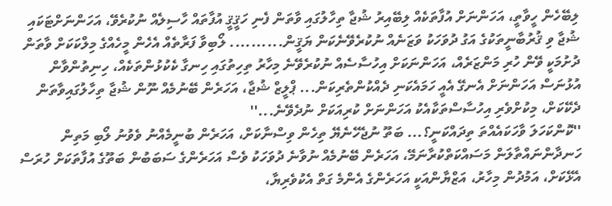ލިބޭހެން ހީވާތީ، އަހަންނަށް އުފާތަކެއް ލިބޭއިރު ޝުޖާ ތިހާލުގައި ވާތަން ފެނި ހަޤީޤީ އުފާތައް ހާސިލެއް ނުކުރެވޭ، އަހަންނަށްޓަކައި ޝުޖާ ވި ޤުރުބާނީތަކުގެ އަގު ދުވަހަކު ވަޒަނެއް ނުކުރެވޭނެކަން ޔަޤީން.......... ލޯބިވާ ފަރާތެއް އެހެން މީހެއްގެ މިލްކަކަށް ވާތަން ދުށުމަކީ ވޭން ހުރި މަންޒަރެއް، އަހަންނަކަށް އިހުސާސެއް ނުކުރެވޭނެ މިހާރު ތިހިތުގައި ހިނގާ ކެކުޅުންތަކެއް، ހިނިތުންވާން އުޅުނަސް އަހަންނަށް އެނގޭ އެއީ ހަމައެކަނި ދެއްކުންތެރިކަން... ޕްލީޒް ޝުޖާ، އަހަރެން ބޭނުމެއް ނޫން ޝުޖާ ތިހާލުގައިވާތަން ދެކޭކަށް، މިކުށްވެރި އިހުސާސްތަކާއެކު އަހަންނަށް ކުރިއަކަށް ނުދެވޭނެ...''
''ކޮންކަހަލަ ވާހަކައެއްތަ ތިދައްކަނީ؟... ބަތޫ ނުޖެހޭނެޔޭ ތިހެން ވިސްނާކަށް، އަހަރެން ބުނީމެއްނު ވެވުނު ލޯބި މަތިން ހަނދާންނައްތާލަން މަސައްކަތްކުރާނަމޭ، އަހަރެން ބޭނުމެއް ނުވާނެ ދުވަހަކު ވެސް އަހަރެންގެ ސަބަބުން ބަތޫގެ އުފާތަކަށް ހުރަސް އެޅޭކަށް، އަމުދުން މިހާރު، އަޒްޔާންއަކީ އަހަރެންގެ އެންމެ ގަތް އެކުވެރިޔާ،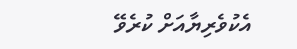އެކުވެރިޔާއަށް ކުރެވޭ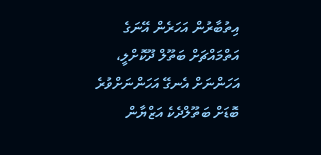އިތުބާރުން އަހަރެން އޭނަގެ އަތްމައްޗަށް ބަތޫލް ދޫކޮށްލީ، އަހަންނަށް އެނގޭ އަހަންނަށްވުރެ ބޮޑަށް ބަތޫލްދެކެ އަޒްޔާން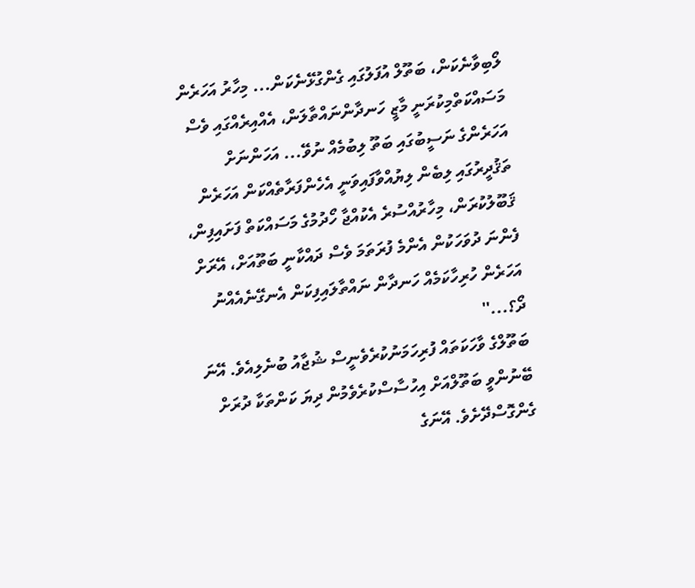ލޯބިވާނެކަން، ބަތޫލް އުފަލުގައި ގެންގުޅޭނެކަން... މިހާރު އަހަރެން މަސައްކަތްމިކުރަނީ މާޒީ ހަނދާންނައްތާލަން، އެއްއިރެއްގައި ވެސް އަހަރެންގެ ނަސީބުގައި ބަތޫ ލިބުމެއް ނުވޭ... އަހަންނަށް ތަޤުދީރުގައި ލިބެން ލިޔުއްވާފައިވަނީ އެހެންފަރާތެއްކަން އަހަރެން ޤަބޫލުކުރަން، މިހާރުއްސުރެ އެކުއްޖާ ހޯދުމުގެ މަސައްކަތް ފަށައިފިން، ފެންނަ ދުވަހަކުން އެންމެ ފުރަތަމަ ވެސް ދައްކާނީ ބަތޫއަށް، އޭރަށް އަހަރެން ހުރިހާކަމެއް ހަނދާން ނައްތާލައިފިކަން އެނގޭނެއެއްނު ދޯ؟...''
ބަތޫލްގެ ވާހަކަތައް ފުރިހަމަނުކުރެވެނީސް ޝުޖާއު ބުނެލިއެވެ. އޭނަ ބޭނުންވީ ބަތޫލްއަށް އިހުސާސްކުރެވެމުން ދިޔަ ކަންތަކާ ދުރަށް ގެންގޮސްދޭށެވެ. އޭނަގެ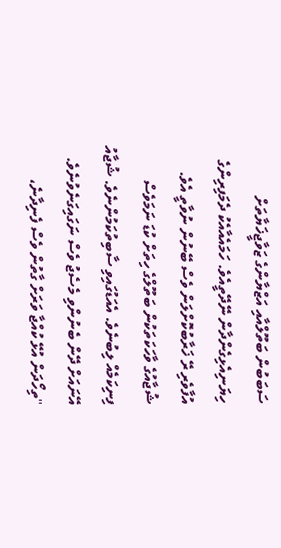ސަބަބުން ބަތޫލްއާއި އަޒްޔާންގެ ޒަވާޖީޚަޔާތަށް ހިޔަނިއެޅިގެންދާން ނޭދޭތީއެވެ. ހަމައެއާއެކު ދެމަފިރިންގެ އުފާވެރި ރޭ ޚަރާބުކޮށްލަން ވެސް ބޭނުން ނުވާތީ އެވެ.
ޝުޖާއުގެ ވާހަކަތަކުން ބަތޫލްގެ ހިތަށް ކުޑަ ނަމަވެސް ފިނިކަމެއް ލިބުނެވެ. އެއަޑުގައިވި ސާބިތުކަމުންނެވެ. ޝުޖާއު އޭނައަށް ދޭން ބެނުންވި މެސެޖު ވެސް ނަގައިގަނެވުނެވެ.
''ތިހޯދަން އުޅޭ ކުއްޖާ ވަރަށް ގާތުން ވެސް ފެނިދާނެ،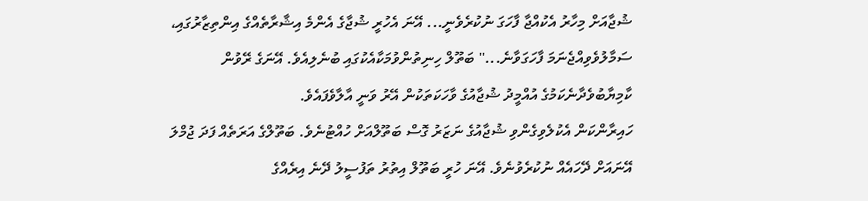ޝުޖާއަށް މިހާރު އެކުއްޖާ ފާހަގަ ނުކުރެވެނީ... އޭނަ އެހުރީ ޝުޖާގެ އެންމެ އިޝާރާތެއްގެ އިންތިޒާރުގައި، ސަމާލުވެވިއްޖެނަމަ ފާހަގަވާނެ...'' ބަތޫލް ހިނިތުންވުމަކާއެކުގައި ބުނެލިއެވެ. އޭނަގެ ރޭވުން ކާމިޔާބުވެދާނެކަމުގެ އުއްމީދު ޝުޖާއުގެ ވާހަކަތަކުން އޭރު ވަނީ އާލާވެފައެވެ.
ހައިރާންކަން އެކުލެވިގެންވި ޝުޖާއުގެ ނަޒަރު ގޮސް ބަތޫލްއަށް ހުއްޓުނެވެ. ބަތޫލްގެ އަރަތެއް ފަދަ ޖުމްލަ އޭނައަށް ދޭހައެއް ނުކުރެވުނެވެ. އޭނަ ހުރީ ބަތޫލް އިތުރު ތަފުސީލު ދޭނެ އިރެއްގެ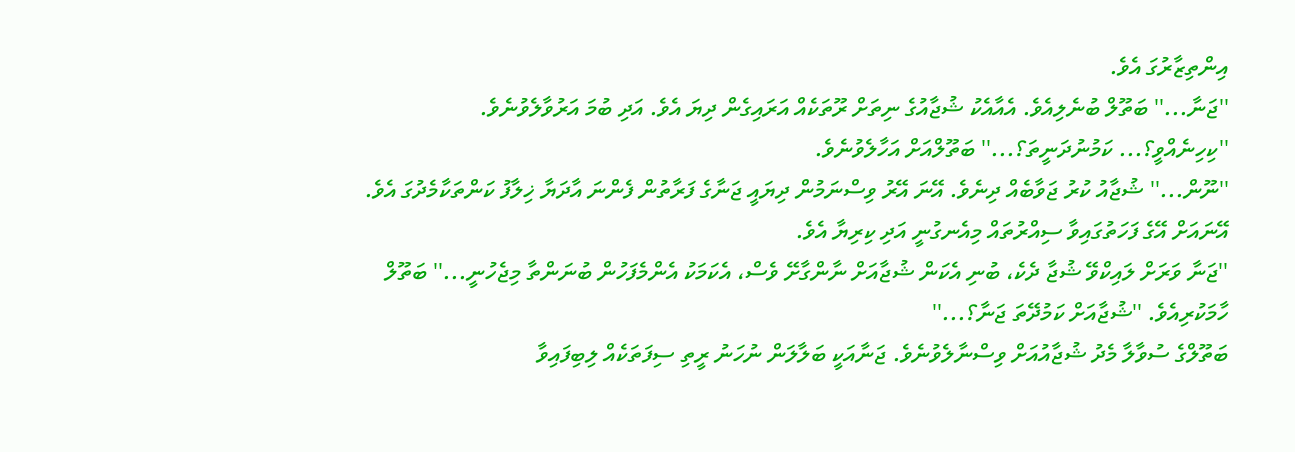އިންތިޒާރުގަ އެވެ.
''ޖަނާ...'' ބަތޫލް ބުނެލިއެވެ. އެއާއެކު ޝުޖާއުގެ ނިތަށް ރޫތަކެއް އަރައިގެން ދިޔަ އެވެ. އަދި ބުމަ އަރުވާލެވުނެވެ.
''ކިހިނެއްވީ؟... ކަމުނުދަނީތަ؟...'' ބަތޫލްއަށް އަހާލެވުނެވެ.
''ނޫން...'' ޝުޖާއު ކުރު ޖަވާބެއް ދިނެވެ. އޭނަ އޭރު ވިސްނަމުން ދިޔައީ ޖަނާގެ ފަރާތުން ފެންނަ އާދަޔާ ޚިލާފު ކަންތަކާމެދުގަ އެވެ. އޭނައަށް އޭގެ ފަހަތުގައިވާ ސިއްރުތައް މިއެނގުނީ އަދި ކިރިޔާ އެވެ.
''ޖަނާ ވަރަށް ލައިކްވޭ ޝުޖާ ދެކެ، ބުނި އެކަން ޝުޖާއަށް ނާންގާށޭ ވެސް، އެކަމަކު އެންމެފަހުން ބުނަންތާ މިޖެހުނީ...'' ބަތޫލް ހާމަކުރިއެވެ. ''ޝުޖާއަށް ކަމުދޭތަ ޖަނާ؟...''
ބަތޫލްގެ ސުވާލާ މެދު ޝުޖާއުއަށް ވިސްނާލެވުނެވެ. ޖަނާއަކީ ބަލާލަން ނުހަނު ރީތި ސިފަތަކެއް ލިބިފައިވާ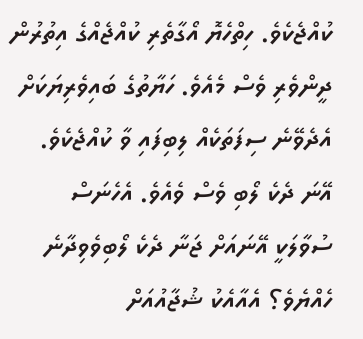ކުއްޖެކެވެ. ހިތްހެޔޮ އޯގާތެރި ކުއްޖެއްގެ އިތުރުން ދީންވެރި ވެސް މެއެވެ. ހަޔާތުގެ ބައިވެރިޔަކަށް އެދެވޭނެ ސިފަތަކެއް ލިބިފައި ވާ ކުއްޖެކެވެ. އޭނަ ދެކެ ލޯބި ވެސް ވެއެވެ. އެހެނަސް ސުވާލަކީ އޭނައަށް ޖަނާ ދެކެ ލޯބިވެވިދާނެ ހެއްޔެވެ؟ އެއާއެކު ޝުޖާއުއަށް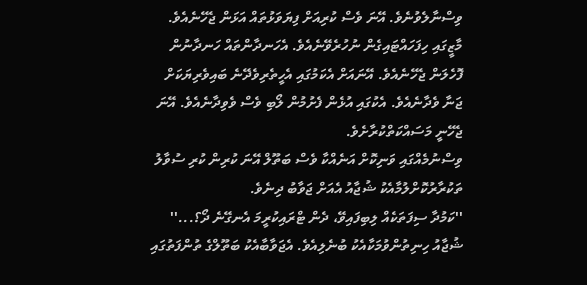ވިސްނާލެވުނެވެ. އޭނަ ވެސް ކުރިއަށް ފިޔަވަޅުތައް އަޅަން ޖެހޭނެއެވެ. މާޒީގައި ހިފަހައްޓައިގެން ނުހުރެވޭނެއެވެ. އެހަނދާންތައް ހަނދާނުން ފޮހެލަން ޖެހޭނެއެވެ. އޭނައަށް އެކަމުގައި އެހީތެރިވެދޭނެ ބައިވެރިޔަކަށް ޖަނާ ވެދާނެއެވެ. އެކުގައި އުޅެން ފެށުމުން ލޯބި ވެސް ވެވިދާނެއެވެ. އޭނަ ޖެހޭނީ މަސައްކަތްކުރާށެވެ.
ވިސްނުމެއްގައި ވަނިކޮށް އަނެއްކާ ވެސް ބަތޫލް އޭނަ ކުރިން ކުރި ސުވާލު ތަކުރާރުކޮށްލުމާއެކު ޝުޖާއު އެއަށް ޖަވާބު ދިނެވެ.
''ކަމުދާ ސިފަތަކެއް ލިބިފައިވޭ، ދެން ޓްރައިކުރީމަ އެނގޭނެ ދޯ؟...'' ޝުޖާއު ހިނިތުންވުމަކާއެކު ބުނެލިއެވެ. އެޖަވާބާއެކު ބަތޫލްގެ ތުންފަތުގައި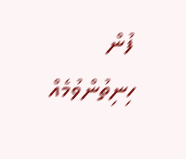ފުން ހިނިތުންވުމެއް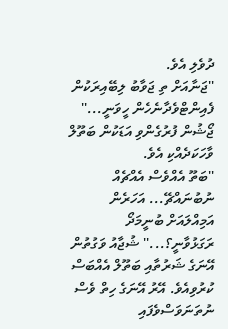ދުވެލި އެވެ.
''ޖަނާއަށް ތި ޖަވާބު ލިބޭއިރަކުން ފެއިންޓްވެދާނެހެން ހީވަނީ...'' ޖޯޝުން ފުރުގެންވި އަޑަކުން ބަތޫލް ވާހަކަދެއްކި އެވެ.
''ބަތޫ އެއްވެސް އެއްޗެއް ނުބުނައްޗޭ... އަހަރެން އަމިއްލައަށް ބުނީމަދޯ ރަގަޅުވާނީ؟...'' ޝުޖާއު ވަގުތުން އޭނަގެ ޝަރުތާއި ބަތޫލް އެއްބަސް ކުރުވިއެވެ. އޭރު އޭނަގެ ހިތް ވެސް ނުތަނަވަސްވެފައި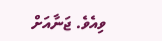ވިއެވެ. ޖަނާއަށް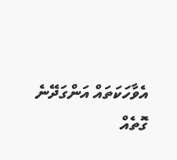އެވާހަކަތައް އަންގަދޭނެ ގޮތެއް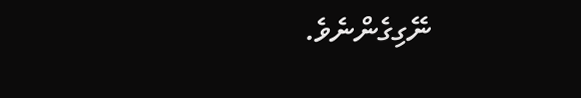ނޭގިގެންނެވެ.